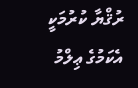ރުޤްޔާ ކުރުމަކީ އެކަމުގެ ޢިލްމު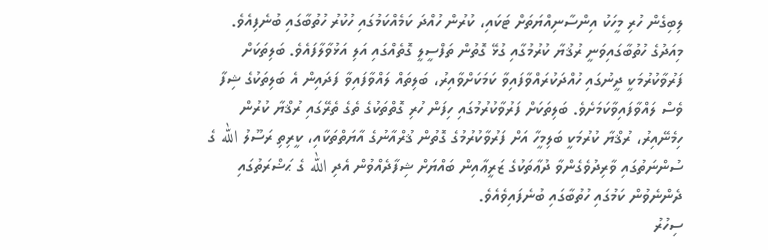ލިބިގެން ހުރި މީހަކު އިންސާނިއްޔަތަށް ޓަކައި، ކުރުން ހުއްދަ ކަމެއްކަމުގައި ހުކުރު ހުތުބާގައި ބުނެފިއެވެ.
މިއަދުގެ ހުތުބާގައިވަނީ ރުޤުޔާ ކުރުމުގާއި ގުޅޭ ގޮތުން ތަފްސީލީ ގޮތެއްގައި އަލި އަޅުވާލާފައެވެ. ބަލިތަކަށް ފަރުވާކުރުމަކީ ދީނުގައި ހުއްދަކުރައްވާފައިވާ ކަމަކަށްވާއިރު، ބަލިތައް ލައްވާފައިވާ ފަދައިން އެ ބަލިތަކުގެ ޝިފާ ވެސް ލައްވާފައިވާކަމަށެވެ. ބަލިތަކަށް ފަރުވާކުރުމުގައި ހިފަން ހުރި ގޮތްތަކުގެ ތެގެ ތެރޭގައި ރުޤްޔާ ކުރުން ހިމެނޭއިރު، ރުޤްޔާ ކުރުމަކީ ބަލިމީހާ އަށް ފަރުވާކުރުމުގެ ގޮތުން ޤުރްއާނުގެ އާޔަތްތަކާއި، ކީރިތި ރަސޫލު الله ގެ ސުންނަތުގައި ވާރިދުވެގެންވާ ދުޢާތަކުގެ ޒަރީޢާއިން ބައްޔަށް ޝިފާދެއްވުން އެދި الله ގެ ޙަޟްރަތުގައި ދެންނެވުން ކަމުގައި ހުތުބާގައި ބުނެފައިވެއެވެ.
ސިހުރު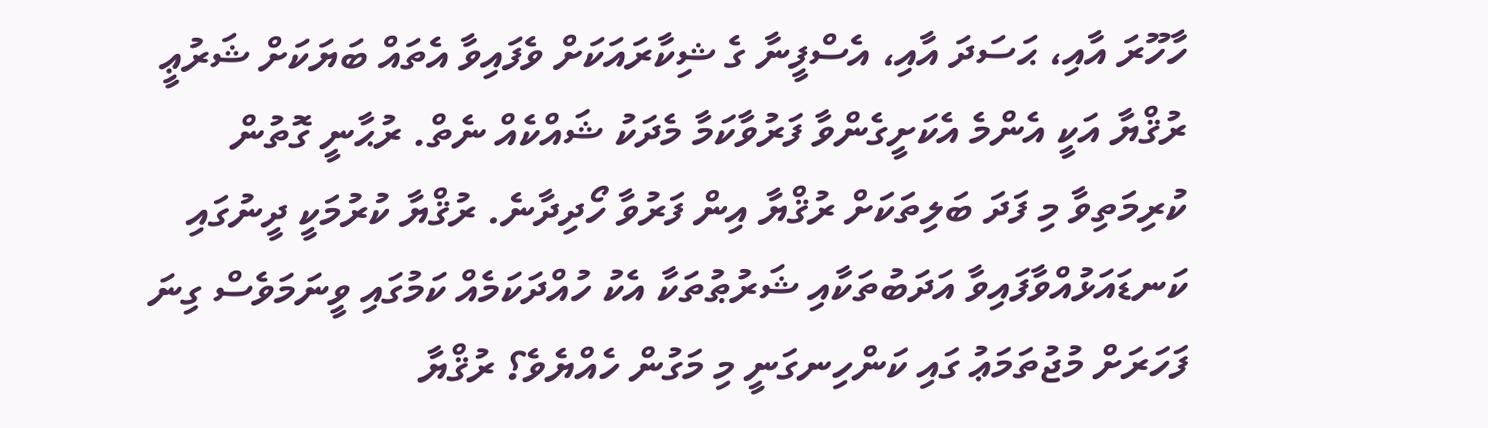ހާހޫރަ އާއި، ޙަސަދަ އާއި، އެސްފީނާ ގެ ޝިކާރައަކަށް ވެފައިވާ އެތައް ބަޔަކަށް ޝަރުޢީ ރުޤްޔާ އަކީ އެންމެ އެކަށީގެންވާ ފަރުވާކަމާ މެދަކު ޝައްކެއް ނެތް. ރުޙާނީ ގޮތުން ކުރިމަތިވާ މި ފަދަ ބަލިތަކަށް ރުޤްޔާ އިން ފަރުވާ ހޯދިދާނެ. ރުޤްޔާ ކުރުމަކީ ދީނުގައި ކަނޑައަޅުއްވާފައިވާ އަދަބުތަކާއި ޝަރުޠުތަކާ އެކު ހުއްދަކަމެއް ކަމުގައި ވީނަމަވެސް ގިނަ ފަހަރަށް މުޖުތަމަޢު ގައި ކަންހިނގަނީ މި މަގުން ހެއްޔެވެ؟ ރުޤްޔާ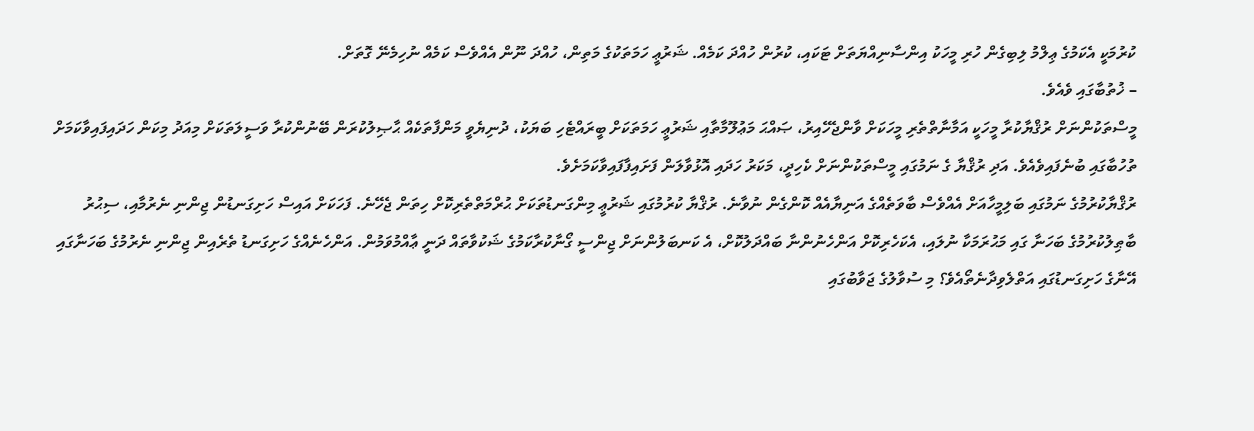ކުރުމަކީ އެކަމުގެ ޢިލްމު ލިބިގެން ހުރި މީހަކު އިންސާނިއްޔަތަށް ޓަކައި، ކުރުން ހުއްދަ ކަމެއް. ޝަރުޢީ ހަމަތަކުގެ މަތިން، ހުއްދަ ނޫން އެއްވެސް ކަމެއް ނުހިމެނޭ ގޮތަށް.
– ޚުތުބާގައި ވެއެވެ.
މީސްތަކުންނަށް ރުޤްޔާކުރާ މީހަކީ އަމާނާތްތެރި މީހަކަށް ވާންޖެހޭއިރު، ޞައްޙަ މަޢުލޫމާތާއި ޝަރުޢީ ހަމަތަކަށް ބީރައްޓެހި ބަޔަކު، ދުނިޔެވީ މަންފާތަކެއް ޙާޞިލުކުރަން ބޭނުންކުރާ ވަސީލަތަކަށް މިއަދު މިކަން ހަދައިފައިވާކަމަށް ތުހުބާގައި ބުނެފައިވެއެވެ. އަދި ރުޤްޔާ ގެ ނަމުގައި މީސްތަކުންނަށް ކެހިދީ، މަކަރު ހަދައި އޮޅުވާލަން ފަށައިފާފައިވާކަމަށެވެ.
ރުޤްޔާކުރުމުގެ ނަމުގައި ބަލިމީހާއަށް އެއްވެސް ބާވަތެއްގެ އަނިޔާއެއް ކޮންގެން ނުވާނެ. ރުޤްޔާ ކުރުމުގައި ޝަރުޢީ މިންގަނޑުތަކަށް ޙުރްމަތްތެރިކޮށް ހިތަން ޖެހޭނެ. ފަހަކަށް އައިސް ހަށިގަނޑުން ޖިންނި ނެރުމާއި، ސިޙުރު ބާޠިލުކުރުމުގެ ބަހަނާ ގައި މަޙުރަމަކާ ނުލައި، އެކަހެރިކޮށް އަންހެނުންނާ ބައްދަލުކޮށް، އެ ކަނބަލުންނަށް ޖިންސީ ގޯނާކުރާކަމުގެ ޝަކުވާތައް ދަނީ ޢާއްމުވަމުން. އަންހެނެއްގެ ހަށިގަނޑު ތެރެއިން ޖިންނި ނެރުމުގެ ބަހަނާގައި އޭނާގެ ހަށިގަނޑުގައި އަތްލެވިދާނެތޯއެވެ؟ މި ސުވާލުގެ ޖަވާބުގައި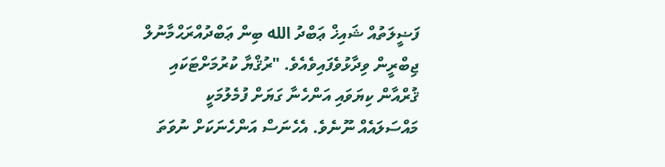ފަޟީލަތުއް ޝައިޚް ޢަބްދު الله ބިން ޢަބްދުއްރަޙްމާނުލް ޖިބްރީން ވިދާޅުވެފައިވެއެވެ. "ރުޤްޔާ ކުރުމަށްޓަކައި ޤުރްއާން ކިޔަވައި އަންހެނާ ގަޔަށް ފުމެލުމަކީ މައްސަލައެއް ނޫނެވެ. އެހެނަސް އަންހެނަކަށް ނުވަތަ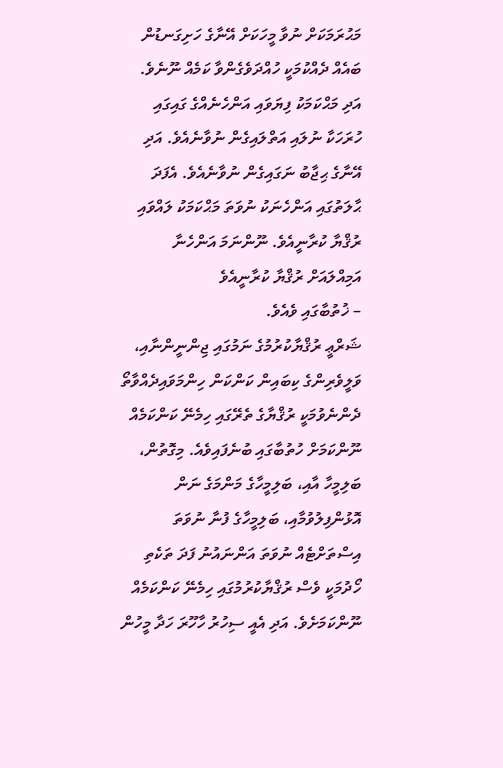މަޙުރަމަކަށް ނުވާ މީހަކަށް އޭނާގެ ހަށިގަނޑުން ބައެއް ދެއްކުމަކީ ހުއްދަވެގެންވާ ކަމެއް ނޫނެވެ. އަދި މަޙްކަމަކު ފިޔަވައި އަންހެނެއްގެ ގައިގައި ހުރަހަކާ ނުލައި އަތްލައިގެން ނުވާނެއެވެ. އަދި އޭނާގެ ޙިޖާބު ނަގައިގެން ނުވާނެއެވެ. އެފަދަ ޙާލަތުގައި އަންހެނަކު ނުވަތަ މަޙްކަމަކު ލައްވައި ރުޤްޔާ ކުރާނީއެވެ. ނޫންނަމަ އަންހެނާ އަމިއްލައަށް ރުޤްޔާ ކުރާނީއެވެ
– ޚުތުބާގައި ވެއެވެ.
ޝަރްޢީ ރުޤްޔާކުރުމުގެ ނަމުގައި ޖިންނީންނާއި، ވަލީވެރިންގެ ކިބައިން ކަންކަން ހިންމަވައިދެއްވާތޯ ދެންނެވުމަކީ ރުޤްޔާގެ ތެރޭގައި ހިމެނޭ ކަންކަމެއް ނޫންކަމަށް ހުތުބާގައި ބުނެފައިވެއެ. މިގޮތުން، ބަލިމީހާ އާއި، ބަލިމީހާގެ މަންމަގެ ނަން އޮޅުންފިލުވުމާއި، ބަލިމީހާގެ ފުނާ ނުވަތަ އިސްތަށްޓެއް ނުވަތަ އަންނައުނު ފަދަ ތަކެތި ހޯދުމަކީ ވެސް ރުޤްޔާކުރުމުގައި ހިމެނޭ ކަންކަމެއް ނޫންކަމަށެވެ. އަދި އެއީ ސިހުރު ހާހޫރަ ހަދާ މީހުން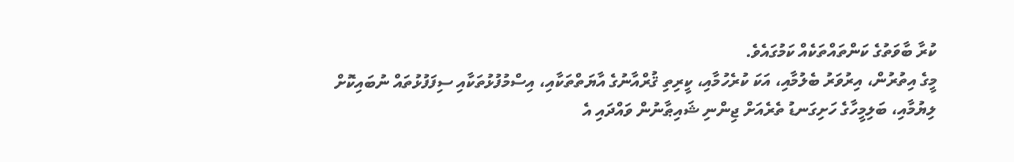ކުރާ ބާވަތުގެ ކަންތައްތަކެއް ކަމުގައެވެ.
މީގެ އިތުރުން، އިރުވަރު ބެލުމާއި، އަކަ ކުރެހުމާއި، ކީރިތި ޤުރްއާނުގެ އާޔަތްތަކާއި، އިސްމުފުޅުތަކާއި ސިފަފުޅުތައް ނުބައިކޮށް ލިޔުމާއި، ބަލިމީހާގެ ހަށިގަނޑު ތެރެއަށް ޖިންނި ޝައިޠާނުން ވައްދައި އެ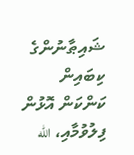ޝައިޠާނުންގެ ކިބައިން ކަންކަން އޮޅުން ފިލުވުމާއި، الله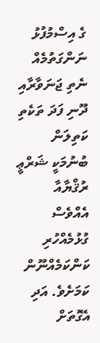ގެ އިސްމުފުޅު ނަންގަތުމެއް ނެތި ޖަނަވާރާއި ދޫނި ފަދަ ތަކެތި ކަތިލަން ބުނުމަކީ ޝަރްޢީ ރުޤްޔާއާ އެއްވެސް ގުޅުމެއްހުރި ކަންކަމެއްނޫން ކަމަށެވެ. އަދި އެގޮތަށް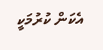އެކަން ކުރުމަކީ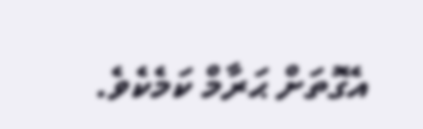އެގޮތަށް ޙަރާމް ކަމެކެވެ.